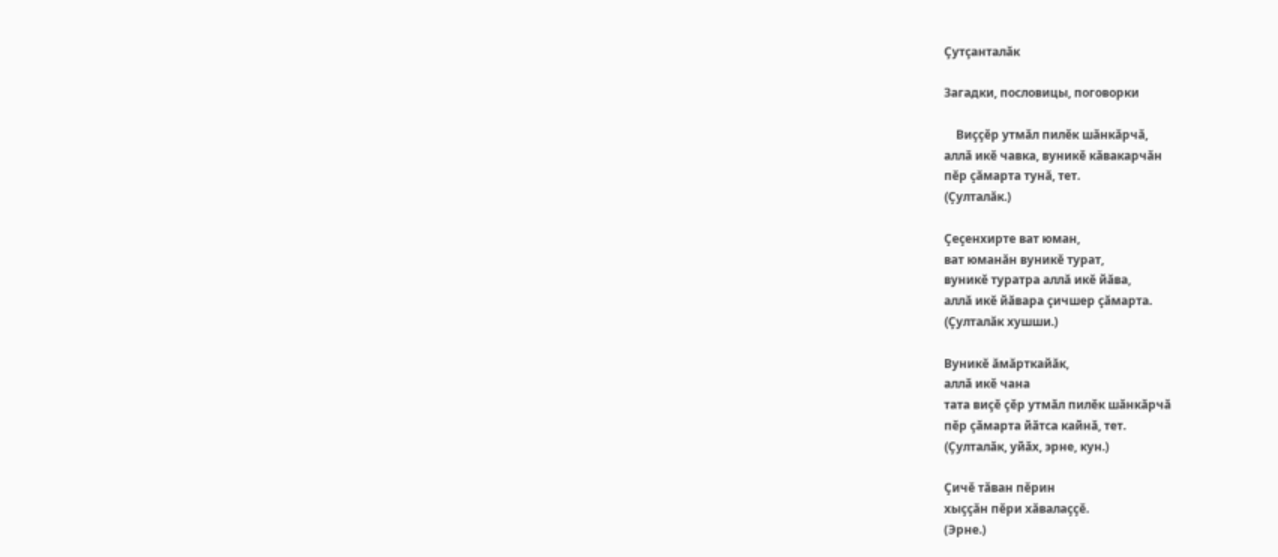Çутçанталăк

Загадки, пословицы, поговорки

    Виççĕр утмăл пилĕк шăнкăрчă,
аллă икĕ чавка, вуникĕ кăвакарчăн
пĕр çăмарта тунă, тет.
(Çулталăк.)

Çеçенхирте ват юман,
ват юманăн вуникĕ турат,
вуникĕ туратра аллă икĕ йăва,
аллă икĕ йăвара çичшер çăмарта.
(Çулталăк хушши.)

Вуникĕ ăмăрткайăк,
аллă икĕ чана
тата виçĕ çĕр утмăл пилĕк шăнкăрчă
пĕр çăмарта йăтса кайнă, тет.
(Çулталăк, уйăх, эрне, кун.)

Çичĕ тăван пĕрин
хыççăн пĕри хăвалаççĕ.
(Эрне.)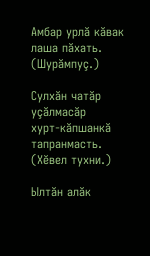Амбар урлă кăвак лаша пăхать.
(Шурăмпуç.)

Сулхăн чатăр уçăлмасăр
хурт-кăпшанкă тапранмасть.
(Хĕвел тухни.)

Ылтăн алăк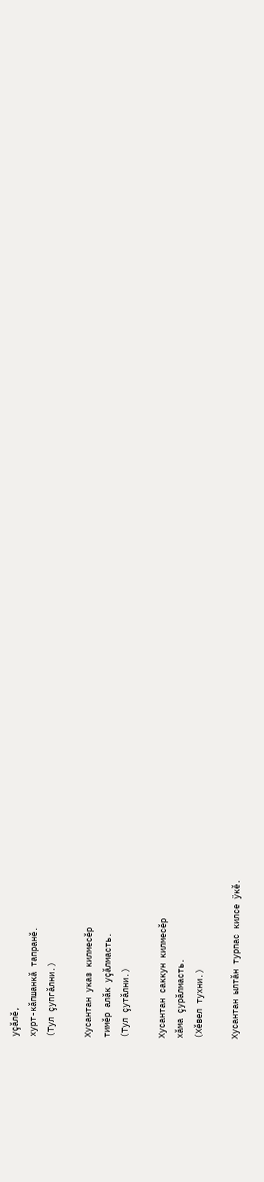уçăлĕ,
хурт-кăпшанкă тапранĕ.
(Тул çупгăлни.)

Хусантан указ килмесĕр
тимĕр алăк уçăлмасть.
(Тул çутăлни.)

Хусантан саккун килмесĕр
хăма çурăлмасть.
(Хĕвел тухни.)

Хусантан ылтăн турпас килсе ÿкĕ.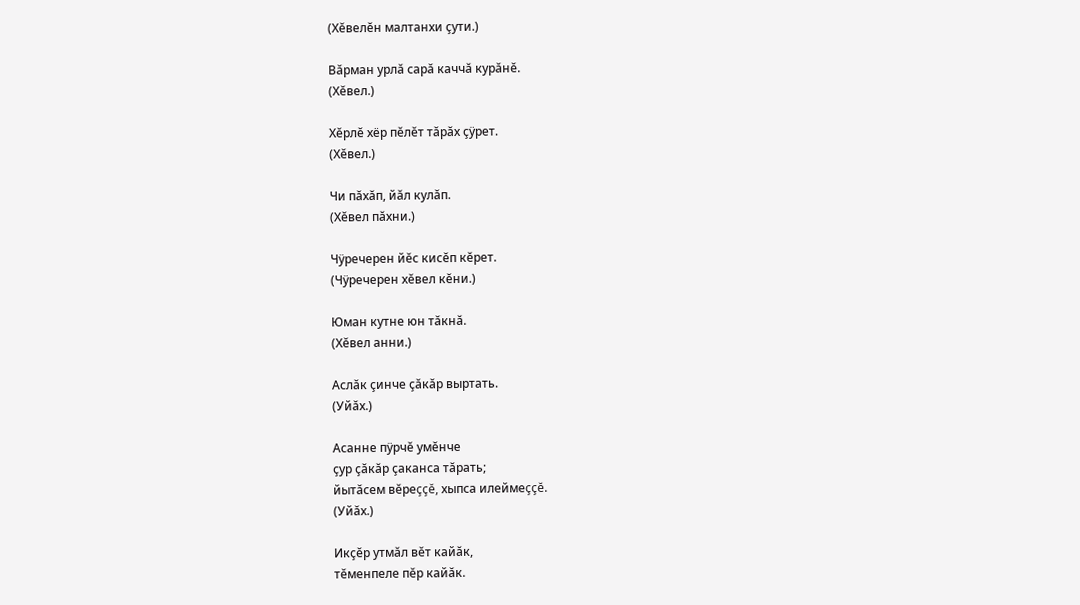(Хĕвелĕн малтанхи çути.)

Вăрман урлă сарă каччă курăнĕ.
(Хĕвел.)

Хĕрлĕ хёр пĕлĕт тăрăх çÿрет.
(Хĕвел.)

Чи пăхăп, йăл кулăп.
(Хĕвел пăхни.)

Чÿречерен йĕс кисĕп кĕрет.
(Чÿречерен хĕвел кĕни.)

Юман кутне юн тăкнă.
(Хĕвел анни.)

Аслăк çинче çăкăр выртать.
(Уйăх.)

Асанне пÿрчĕ умĕнче
çур çăкăр çаканса тăрать;
йытăсем вĕреççĕ, хыпса илеймеççĕ.
(Уйăх.)

Икçĕр утмăл вĕт кайăк,
тĕменпеле пĕр кайăк.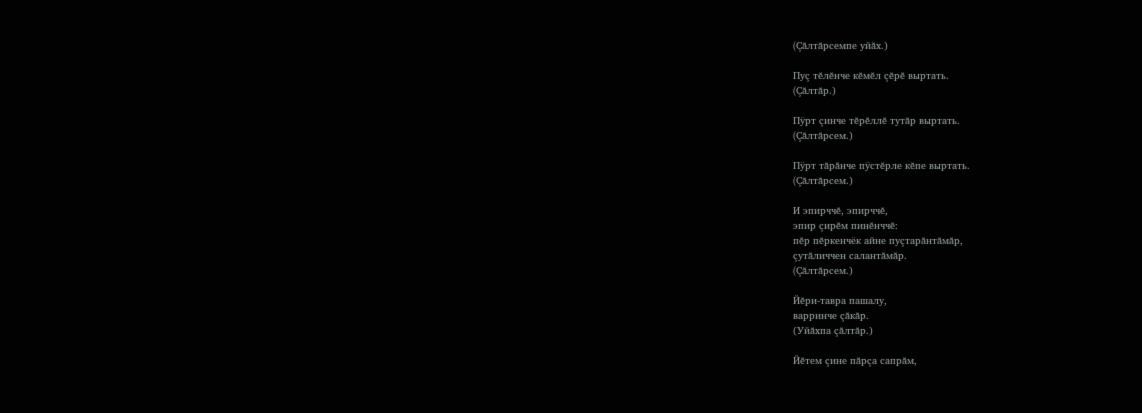(Çăлтăрсемпе уйăх.)

Пуç тĕлĕнче кĕмĕл çĕрĕ выртать.
(Çăлтăр.)

Пÿрт çинче тĕрĕллĕ тутăр выртать.
(Çăлтăрсем.)

Пÿрт тăрăнче пÿстĕрле кĕпе выртать.
(Çăлтăрсем.)

И эпирччĕ, эпирччĕ,
эпир çирĕм пинĕнччĕ:
пĕр пĕркенчёк айне пуçтарăнтăмăр,
çутăличчен салантăмăр.
(Çăлтăрсем.)

Йĕри-тавра пашалу,
варринче çăкăр.
(Уйăхпа çăлтăр.)

Йĕтем çине пăрçа сапрăм,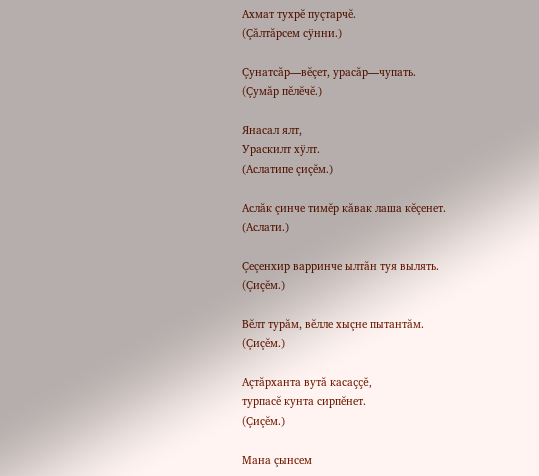Ахмат тухрĕ пуçтарчĕ.
(Çăлтăрсем сÿнни.)

Çунатсăр—вĕçет, урасăр—чупать.
(Çумăр пĕлĕчĕ.)

Янасал ялт,
Ураскилт хÿлт.
(Аслатипе çиçĕм.)

Аслăк çинче тимĕр кăвак лаша кĕçенет.
(Аслати.)

Çеçенхир варринче ылтăн туя вылять.
(Çиçĕм.)

Вĕлт турăм, вĕлле хыçне пытантăм.
(Çиçĕм.)

Аçтăрханта вутă касаççĕ,
турпасĕ кунта сирпĕнет.
(Çиçĕм.)

Мана çынсем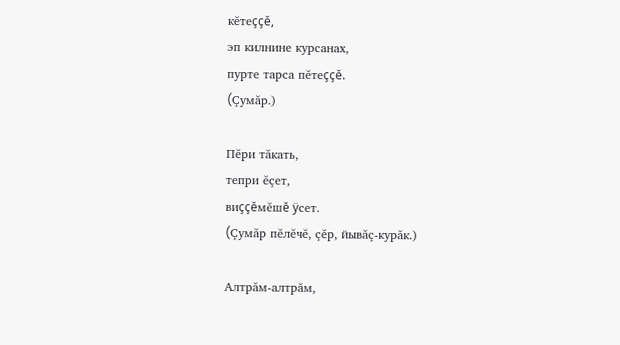кĕтеççĕ,
эп килнине курсанах,
пурте тарса пĕтеççĕ.
(Çумăр.)

Пĕри тăкать,
тепри ĕçет,
виççĕмĕшĕ ÿсет.
(Çумăр пĕлĕчĕ, çĕр, йывăç-курăк.)

Алтрăм-алтрăм,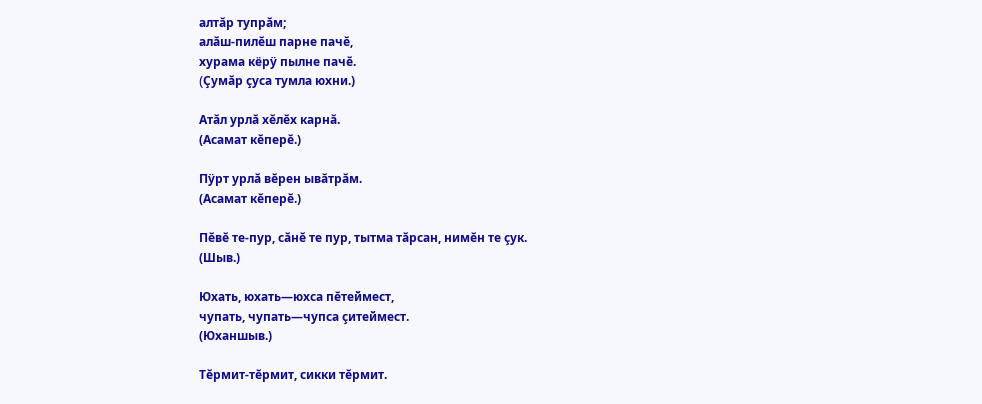алтăр тупрăм;
алăш-пилĕш парне пачĕ,
хурама кёрÿ пылне пачĕ.
(Çумăр çуса тумла юхни.)

Атăл урлă хĕлĕх карнă.
(Асамат кĕперĕ.)

Пÿрт урлă вĕрен ывăтрăм.
(Асамат кĕперĕ.)

Пĕвĕ те-пур, сăнĕ те пур, тытма тăрсан, нимĕн те çук.
(Шыв.)

Юхать, юхать—юхса пĕтеймест,
чупать, чупать—чупса çитеймест.
(Юханшыв.)

Тĕрмит-тĕрмит, сикки тĕрмит.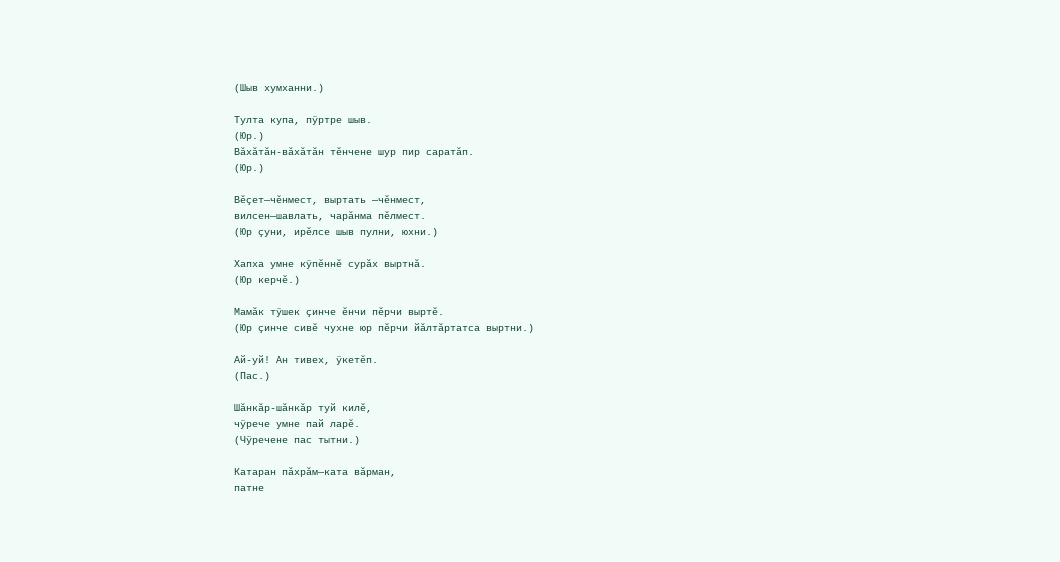(Шыв хумханни.)

Тулта купа, пÿртре шыв.
(Юр.)
Вăхăтăн-вăхăтăн тĕнчене шур пир саратăп.
(Юр.)

Вĕçет—чĕнмест, выртать —чĕнмест,
вилсен—шавлать, чарăнма пĕлмест.
(Юр çуни, ирĕлсе шыв пулни, юхни.)

Хапха умне кÿпĕннĕ сурăх выртнă.
(Юр керчĕ.)

Мамăк тÿшек çинче ĕнчи пĕрчи выртĕ.
(Юр çинче сивĕ чухне юр пĕрчи йăлтăртатса выртни.)

Ай-уй! Ан тивех, ÿкетĕп.
(Пас.)

Шăнкăр-шăнкăр туй килĕ,
чÿрече умне пай ларĕ.
(Чÿречене пас тытни.)

Катаран пăхрăм—ката вăрман,
патне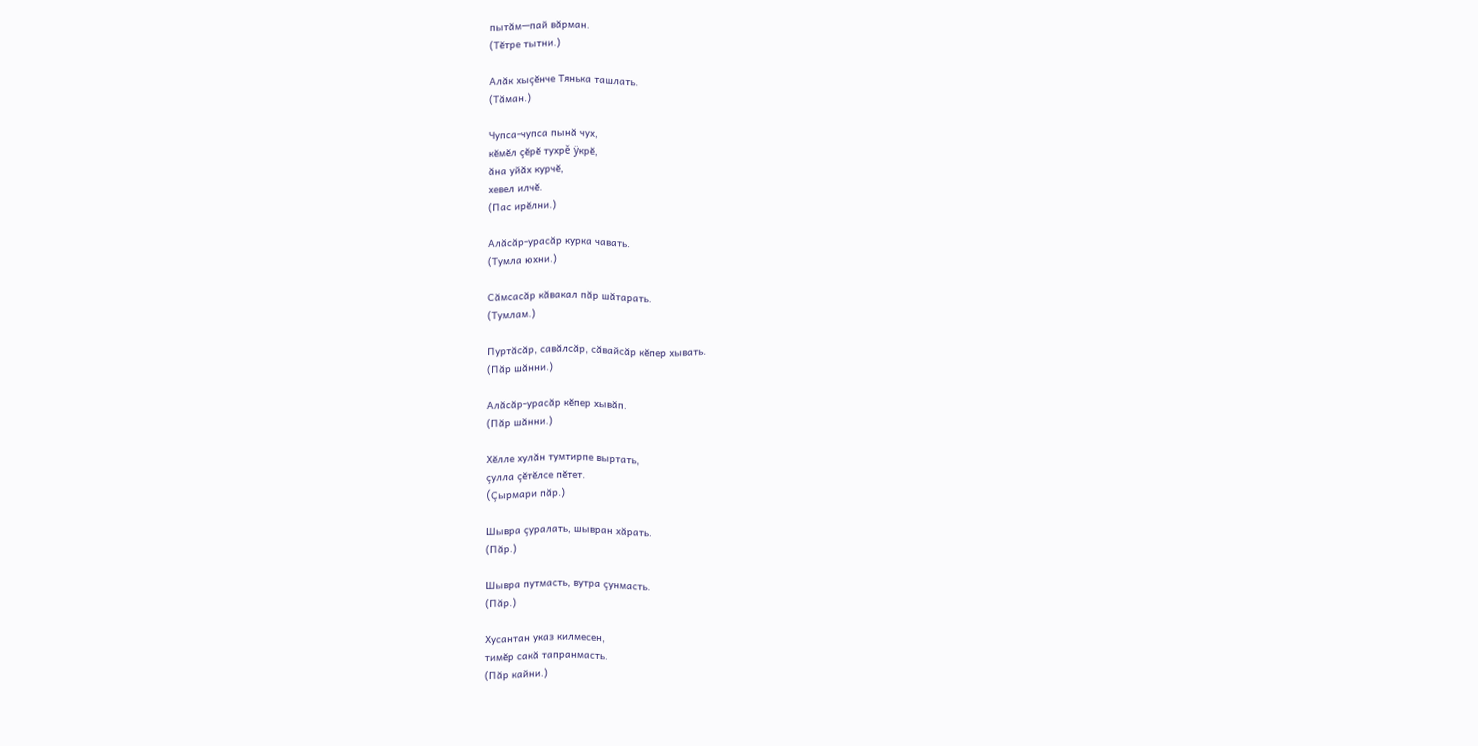пытăм—пай вăрман.
(Тĕтре тытни.)

Алăк хыçĕнче Тянька ташлать.
(Тăман.)

Чупса-чупса пынă чух,
кĕмĕл çĕрĕ тухрĕ ÿкрĕ,
ăна уйăх курчĕ,
хевел илчĕ.
(Пас ирĕлни.)

Алăсăр-урасăр курка чавать.
(Тумла юхни.)

Сăмсасăр кăвакал пăр шăтарать.
(Тумлам.)

Пуртăсăр, савăлсăр, сăвайсăр кĕпер хывать.
(Пăр шăнни.)

Алăсăр-урасăр кĕпер хывăп.
(Пăр шăнни.)

Хĕлле хулăн тумтирпе выртать,
çулла çĕтĕлсе пĕтет.
(Çырмари пăр.)

Шывра çуралать, шывран хăрать.
(Пăр.)

Шывра путмасть, вутра çунмасть.
(Пăр.)

Хусантан указ килмесен,
тимĕр сакă тапранмасть.
(Пăр кайни.)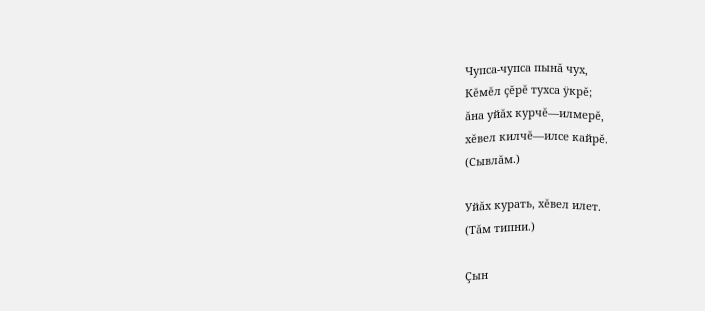Чупса-чупса пынă чух,
Кĕмĕл çĕрĕ тухса ÿкрĕ;
ăна уйăх курчĕ—илмерĕ,
хĕвел килчĕ—илсе кайрĕ.
(Сывлăм.)

Уйăх курать, хĕвел илет.
(Тăм типни.)

Çын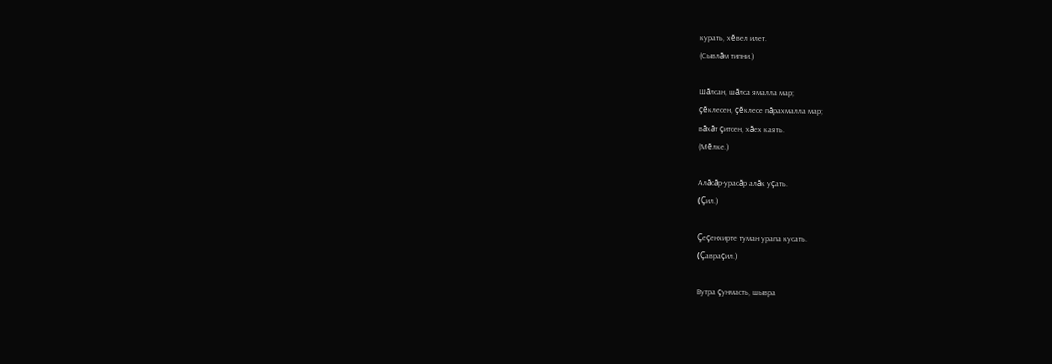курать, хĕвел илет.
(Сывлăм типни.)

Шăлсан, шăлса ямалла мар;
çĕклесен, çĕклесе пăрахмалла мар;
вăхăт çитсен, хăех каять.
(Мĕлке.)

Алăсăр-урасăр алăк уçать.
(Çил.)

Çеçенхирте туман урапа кусать.
(Çавраçил.)

Вутра çунмасть, шывра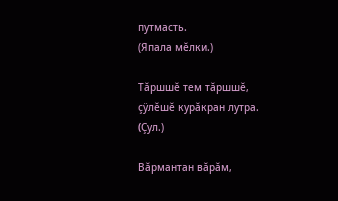путмасть.
(Япала мĕлки.)

Тăршшĕ тем тăршшĕ,
çÿлĕшĕ курăкран лутра.
(Çул.)

Вăрмантан вăрăм,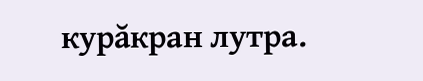курăкран лутра.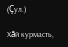(Çул.)

Хăй курмасть,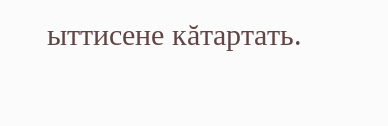ыттисене кăтартать.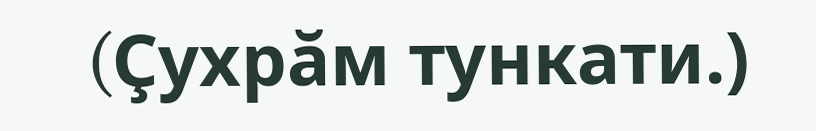(Çухрăм тункати.)